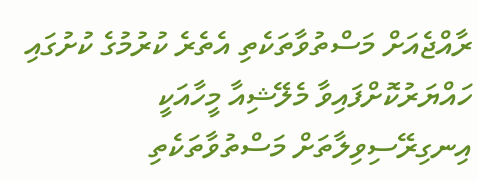ރާއްޖެއަށް މަސްތުވާތަކެތި އެތެރެ ކުރުމުގެ ކުށުގައި ހައްޔަރުކޮށްފައިވާ މެލޭޝިއާ މީހާއަކީ އިނގިރޭސިވިލާތަށް މަސްތުވާތަކެތި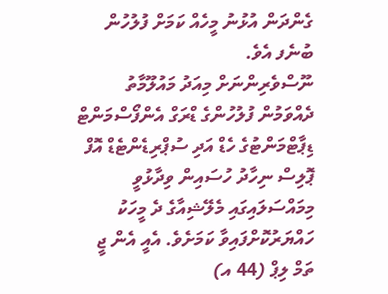ގެންދަން އުޅުނު މީހެއް ކަމަށް ފުލުހުން ބުނެފ އެވެ.
ނޫސްވެރިންނަށް މިއަދު މައުލޫމާތު ދެއްވަމުން ފުލުހުންގެ ޑްރަގް އެންފޯސްމަންޓް ޑިޕާޓްމަންޓުގެ ހެޑް އަދި ސުޕްރިޑެންޓެޑް އޮފް ޕޮލިސް ނިހާދު ހުސައިން ވިދާޅުވީ މިމައްސަލައިގައި މެލޭޝިއާގެ ދެ މީހަކު ހައްޔަރުކޮށްފައިވާ ކަމަށެވެ. އެއީ އެން ޖީ ތަމް ލިޕް (44 އ)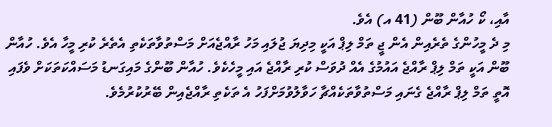އާއި، ކޯ ހުއާން ބޫން (41 އ) އެވެ.
މި ދެ މީހުންގެ ތެރެއިން އެން ޖީ ތަމް ލިޕް އަކީ މިދިޔަ ޖުލައި މަހު ރާއްޖެއަށް މަސްތުވާތަކެތި އެތެރެ ކުރި މީހާ އެވެ. ހުއާން ބޫން އަކީ ތަމް ލިޕް ރާއްޖެ އައުމުގެ އެއް ދުވަސް ކުރި ރާއްޖެ އައި މީހެކެވެ. ހުއާން ބޫންގެ މައިގަނޑު މަސައްކަތަކަށް ވެފައި އޮތީ ތަމް ލިޕް ރާއްޖެ ގެނައި މަސްތުވާތަކެއްޗާ ހަވާލުވުމަށްފަހު އެ ތަކެތި ރާއްޖެއިން ބޭރުކުރުމެވެ.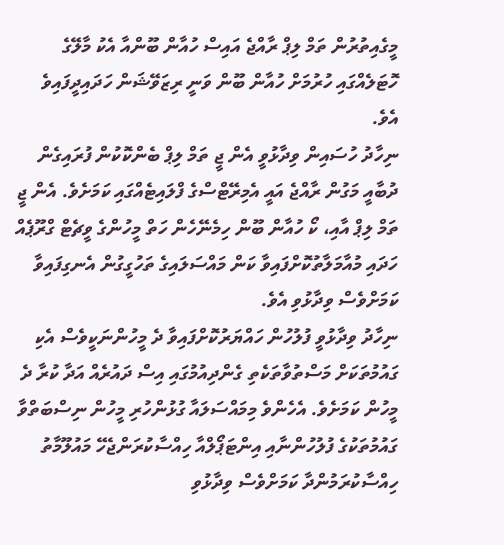މީގެއިތުރުން ތަމް ލިޕް ރާއްޖެ އައިސް ހުއާން ބޫންއާ އެކު މާލޭގެ ހޮޓަލެއްގައި ހުރުމަށް ހުއާން ބޫން ވަނީ ރިޒަވޭޝަން ހަދައިދީފައިވެ އެވެ.
ނިހާދު ހުސައިން ވިދާޅުވީ އެން ޖީ ތަމް ލިޕް ބެންކޮކުން ފުރައިގެން ދުބާއީ މަގުން ރާއްޖެ އައީ އެމިރޭޓްސްގެ ފްލައިޓެއްގައި ކަމަށެވެ. އެން ޖީ ތަމް ލިޕް އާއި، ކޯ ހުއާން ބޫން ހިމެނޭހެން ހަތް މީހުންގެ ވީޗެޓް ގްރޫޕެއް ހަދައި މުއާމަލާތުކޮށްފައިވާ ކަން މައްސަލައިގެ ތަހުގީގުން އެނގިފައިވާ ކަމަށްވެސް ވިދާޅުވި އެވެ.
ނިހާދު ވިދާޅުވީ ފުލުހުން ހައްޔަރުކޮށްފައިވާ ދެ މީހުންނަކީވެސް އެކި ގައުމުތަކަށް މަސްތުވާތަކެތި ގެންދިއުމުގައި އިސް ދައުރެއް އަދާ ކުރާ ދެ މީހުން ކަމަށެވެ. އެހެންވެ މިމައްސަލައާ ގުޅުންހުރި މީހުން ނިސްބަތްވާ ގައުމުތަކުގެ ފުލުހުންނާއި އިންޓަޕޯލްއާ ހިއްސާކުރަންޖެހޭ މައުލޫމާތު ހިއްސާކުރަމުންދާ ކަމަށްވެސް ވިދާޅުވި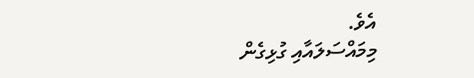އެވެ.
މިމައްސަލައާއި ގުޅިގެން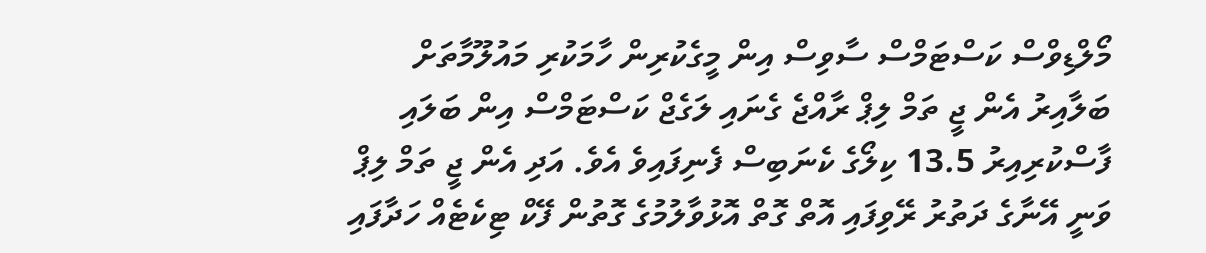މޯލްޑިވްސް ކަސްޓަމްސް ސާވިސް އިން މީގެކުރިން ހާމަކުރި މައުލޫމާތަށް ބަލާއިރު އެން ޖީ ތަމް ލިޕް ރާއްޖެ ގެނައި ލަގެޖް ކަސްޓަމްސް އިން ބަލައި ފާސްކުރިއިރު 13.5 ކިލޯގެ ކެނަބިސް ފެނިފައިވެ އެވެ. އަދި އެން ޖީ ތަމް ލިޕް ވަނީ އޭނާގެ ދަތުރު ރޭވިފައި އޮތް ގޮތް އޮޅުވާލުމުގެ ގޮތުން ފޭކް ޓިކެޓެއް ހަދާފައި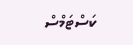ކަސްޓަމްސް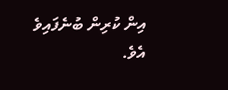އިން ކުރިން ބުނެފައިވެ އެވެ.